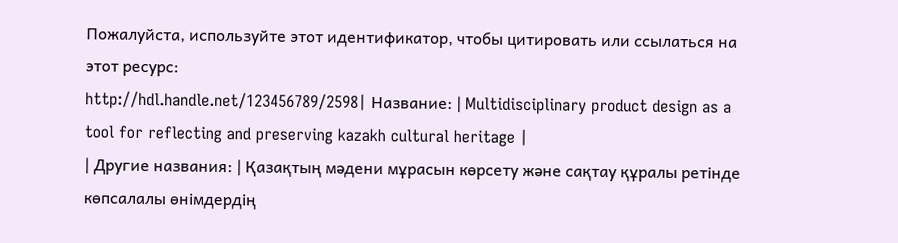Пожалуйста, используйте этот идентификатор, чтобы цитировать или ссылаться на этот ресурс:
http://hdl.handle.net/123456789/2598| Название: | Multidisciplinary product design as a tool for reflecting and preserving kazakh cultural heritage |
| Другие названия: | Қазақтың мәдени мұрасын көрсету және сақтау құралы ретінде көпсалалы өнімдердің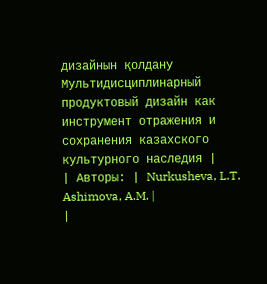дизайнын қолдану Мультидисциплинарный продуктовый дизайн как инструмент отражения и сохранения казахского культурного наследия |
| Авторы: | Nurkusheva, L.T. Ashimova, A.M. |
|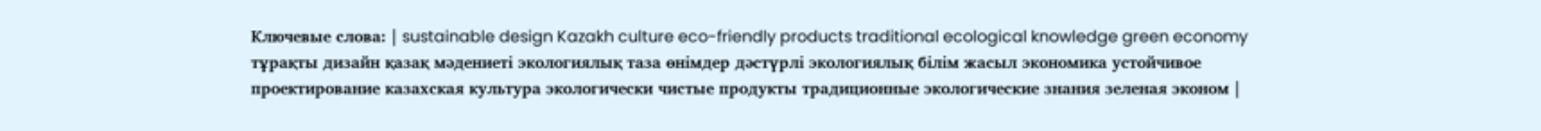Ключевые слова: | sustainable design Kazakh culture eco-friendly products traditional ecological knowledge green economy тұрақты дизайн қазақ мәдениеті экологиялық таза өнімдер дәстүрлі экологиялық білім жасыл экономика устойчивое проектирование казахская культура экологически чистые продукты традиционные экологические знания зеленая эконом |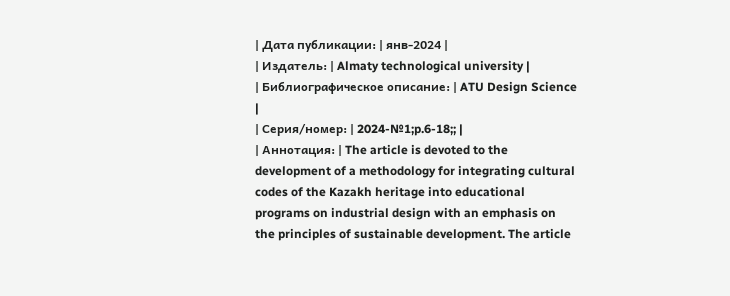| Дата публикации: | янв-2024 |
| Издатель: | Almaty technological university |
| Библиографическое описание: | ATU Design Science |
| Серия/номер: | 2024-№1;p.6-18;; |
| Аннотация: | The article is devoted to the development of a methodology for integrating cultural codes of the Kazakh heritage into educational programs on industrial design with an emphasis on the principles of sustainable development. The article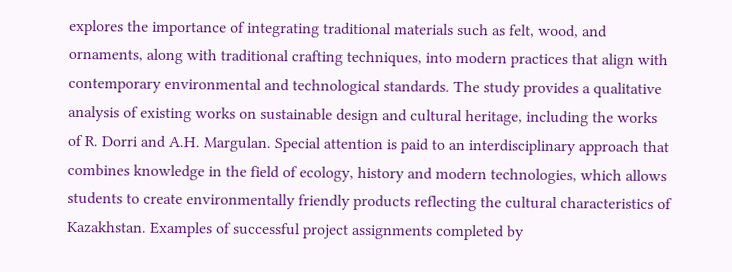explores the importance of integrating traditional materials such as felt, wood, and ornaments, along with traditional crafting techniques, into modern practices that align with contemporary environmental and technological standards. The study provides a qualitative analysis of existing works on sustainable design and cultural heritage, including the works of R. Dorri and A.H. Margulan. Special attention is paid to an interdisciplinary approach that combines knowledge in the field of ecology, history and modern technologies, which allows students to create environmentally friendly products reflecting the cultural characteristics of Kazakhstan. Examples of successful project assignments completed by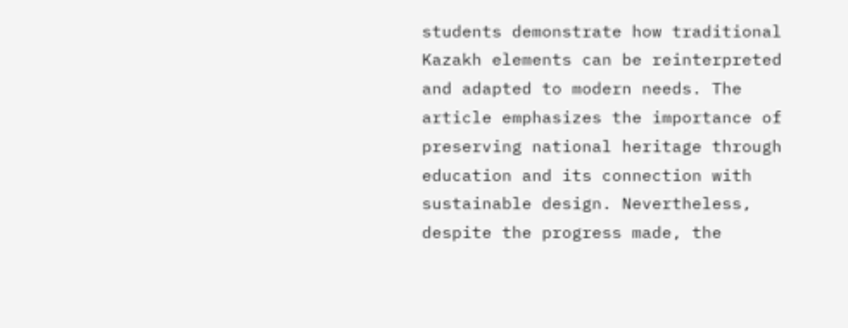students demonstrate how traditional Kazakh elements can be reinterpreted and adapted to modern needs. The article emphasizes the importance of preserving national heritage through education and its connection with sustainable design. Nevertheless, despite the progress made, the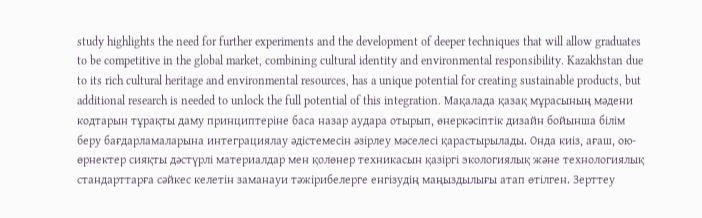study highlights the need for further experiments and the development of deeper techniques that will allow graduates to be competitive in the global market, combining cultural identity and environmental responsibility. Kazakhstan due to its rich cultural heritage and environmental resources, has a unique potential for creating sustainable products, but additional research is needed to unlock the full potential of this integration. Мақалада қазақ мұрасының мәдени кодтарын тұрақты даму принциптеріне баса назар аудара отырып, өнеркәсіптік дизайн бойынша білім беру бағдарламаларына интеграциялау әдістемесін әзірлеу мәселесі қарастырылады. Онда киіз, ағаш, ою-өрнектер сияқты дәстүрлі материалдар мен қолөнер техникасын қазіргі экологиялық және технологиялық стандарттарға сәйкес келетін заманауи тәжірибелерге енгізудің маңыздылығы атап өтілген. Зерттеу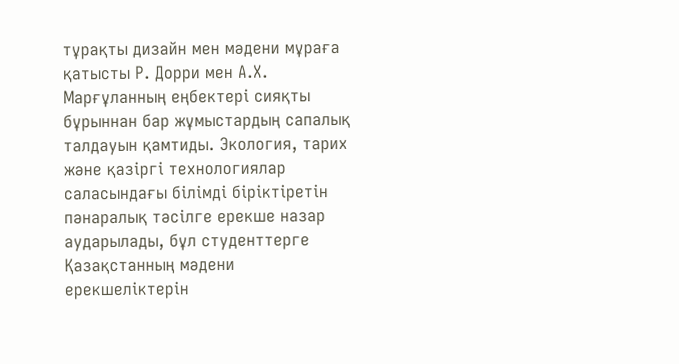тұрақты дизайн мен мәдени мұраға қатысты Р. Дорри мен А.Х. Марғұланның еңбектері сияқты бұрыннан бар жұмыстардың сапалық талдауын қамтиды. Экология, тарих және қазіргі технологиялар саласындағы білімді біріктіретін пәнаралық тәсілге ерекше назар аударылады, бұл студенттерге Қазақстанның мәдени ерекшеліктерін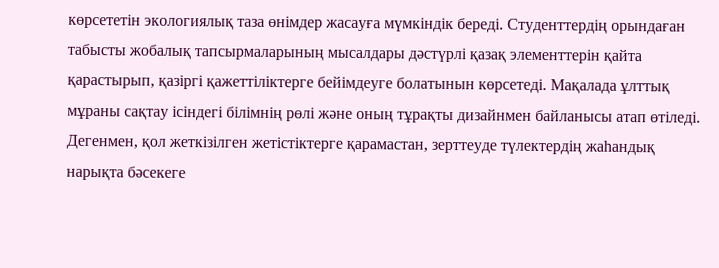көрсететін экологиялық таза өнімдер жасауға мүмкіндік береді. Студенттердің орындаған табысты жобалық тапсырмаларының мысалдары дәстүрлі қазақ элементтерін қайта қарастырып, қазіргі қажеттіліктерге бейімдеуге болатынын көрсетеді. Мақалада ұлттық мұраны сақтау ісіндегі білімнің рөлі және оның тұрақты дизайнмен байланысы атап өтіледі. Дегенмен, қол жеткізілген жетістіктерге қарамастан, зерттеуде түлектердің жаһандық нарықта бәсекеге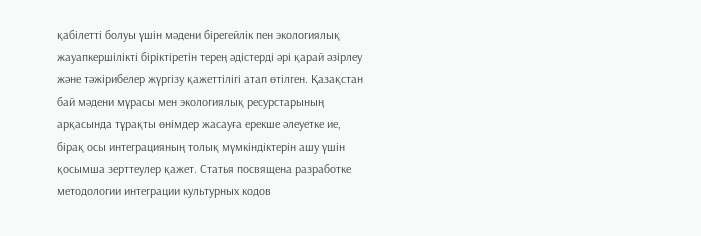қабілетті болуы үшін мәдени бірегейлік пен экологиялық жауапкершілікті біріктіретін терең әдістерді әрі қарай әзірлеу және тәжірибелер жүргізу қажеттілігі атап өтілген. Қазақстан бай мәдени мұрасы мен экологиялық ресурстарының арқасында тұрақты өнімдер жасауға ерекше әлеуетке ие, бірақ осы интеграцияның толық мүмкіндіктерін ашу үшін қосымша зерттеулер қажет. Статья посвящена разработке методологии интеграции культурных кодов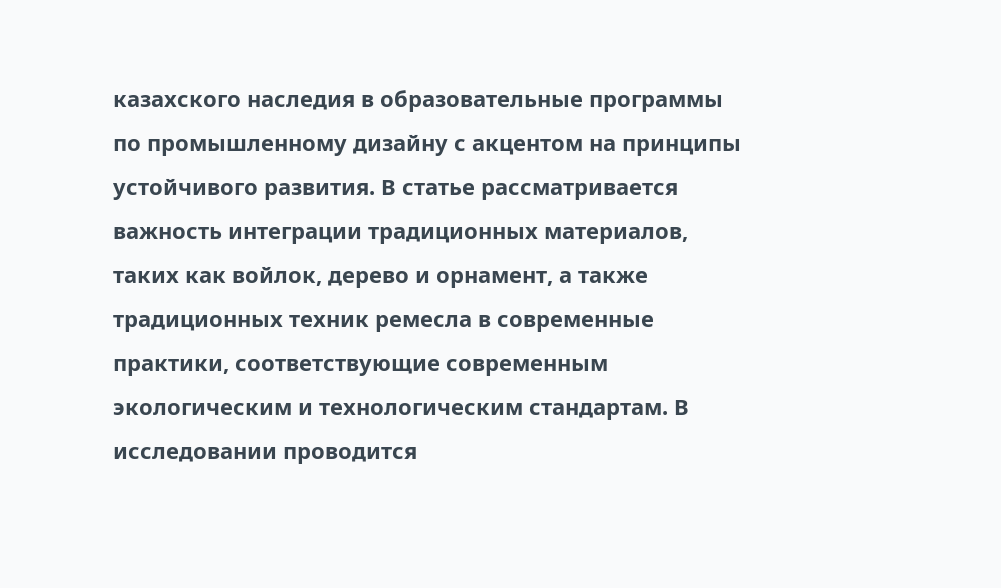казахского наследия в образовательные программы по промышленному дизайну с акцентом на принципы устойчивого развития. В статье рассматривается важность интеграции традиционных материалов, таких как войлок, дерево и орнамент, а также традиционных техник ремесла в современные практики, соответствующие современным экологическим и технологическим стандартам. В исследовании проводится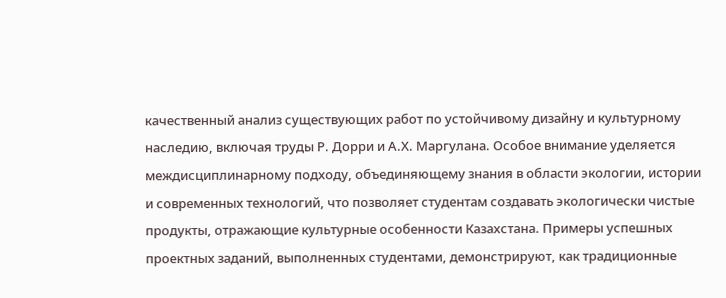качественный анализ существующих работ по устойчивому дизайну и культурному наследию, включая труды Р. Дорри и А.Х. Маргулана. Особое внимание уделяется междисциплинарному подходу, объединяющему знания в области экологии, истории и современных технологий, что позволяет студентам создавать экологически чистые продукты, отражающие культурные особенности Казахстана. Примеры успешных проектных заданий, выполненных студентами, демонстрируют, как традиционные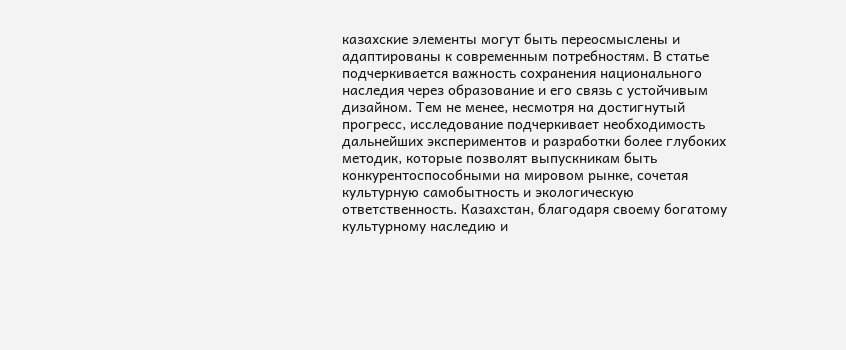казахские элементы могут быть переосмыслены и адаптированы к современным потребностям. В статье подчеркивается важность сохранения национального наследия через образование и его связь с устойчивым дизайном. Тем не менее, несмотря на достигнутый прогресс, исследование подчеркивает необходимость дальнейших экспериментов и разработки более глубоких методик, которые позволят выпускникам быть конкурентоспособными на мировом рынке, сочетая культурную самобытность и экологическую ответственность. Казахстан, благодаря своему богатому культурному наследию и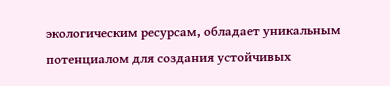экологическим ресурсам, обладает уникальным потенциалом для создания устойчивых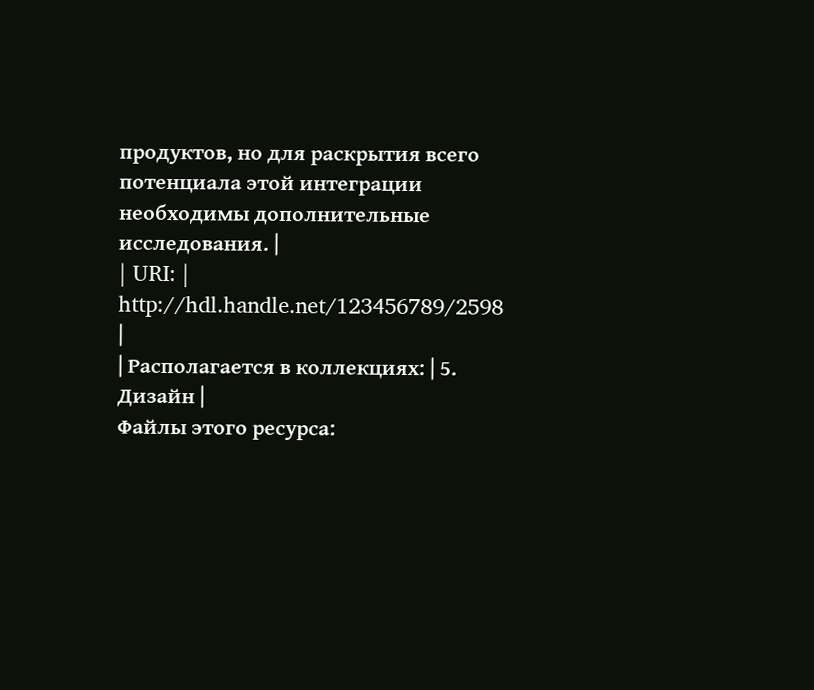продуктов, но для раскрытия всего потенциала этой интеграции необходимы дополнительные исследования. |
| URI: | http://hdl.handle.net/123456789/2598 |
| Располагается в коллекциях: | 5. Дизайн |
Файлы этого ресурса: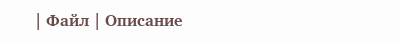| Файл | Описание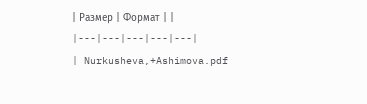| Размер | Формат | |
|---|---|---|---|---|
| Nurkusheva,+Ashimova.pdf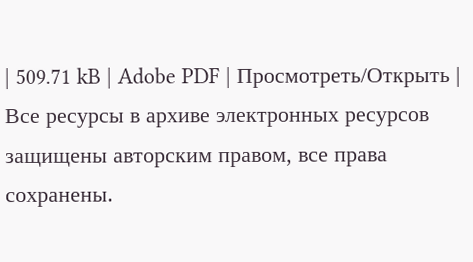| 509.71 kB | Adobe PDF | Просмотреть/Открыть |
Все ресурсы в архиве электронных ресурсов защищены авторским правом, все права сохранены.